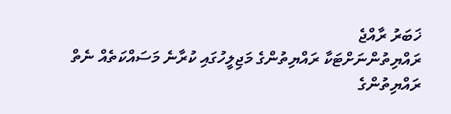ޚަބަރު ރާއްޖެ
ރައްޔިތުންނަށްޓަކާ ރައްޔިތުންގެ މަޖިލީހުގައި ކުރާނެ މަސައްކަތެއް ނެތް
ރައްޔިތުންގެ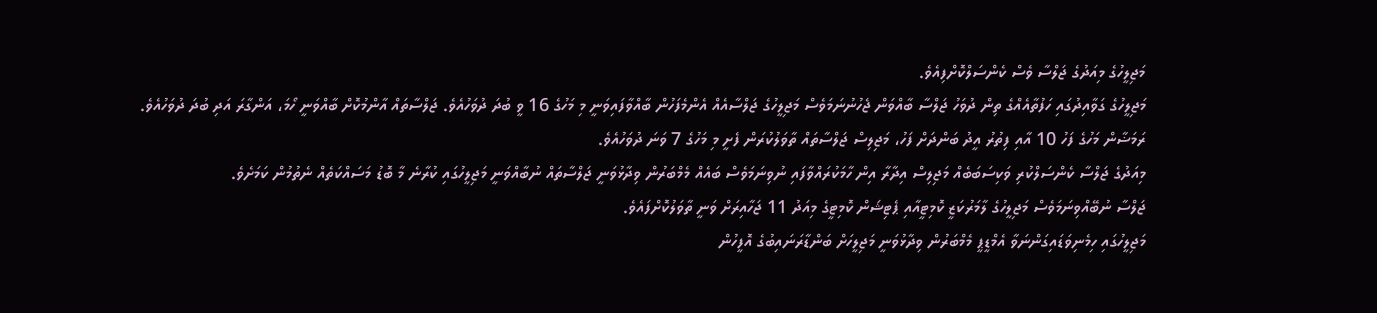މަޖިލީހުގެ މިއަދުގެ ޖަލްސާ ވެސް ކެންސަލްކޮށްފިއެވެ.
މަޖިލީހުގެ ގަވާއިދުގައި ހަފުތާއެއްގެ ތިން ދުވަހު ޖަލްސާ ބާއްވަން ޖެހުނުނަމަވެސް މަޖިލީހުގެ ޖަލްސާއެއް އެންމެފަހުން ބާއްވާފައިވަނީ މި މަހުގެ 16 ވީ ބުދަ ދުވަހުއެވެ. ޖަލްސާތައް އާންމުކޮށް ބާއްވަނީ ހޯމަ، އަންގާރަ އަދި ބުދަ ދުވަހުއެވެ.
ރަމަޟާން މަހުގެ ފަހު 10 އާއި ފިތުރު އީދު ބަންދަށް ފަހު، މަޖިލިސް ޖަލްސާތައް ތާވަލުކުރަން ފެށީ މި މަހުގެ 7 ވަނަ ދުވަހުއެވެ.
މިއަދުގެ ޖަލްސާ ކެންސަލްކުރި ވަކިސަބަބެއް މަޖިލިސް އިދާރާ އިން ހާމަކުރައްވާފައި ނުވިނަމަވެސް ބައެއް މެމްބަރުން ވިދާޅުވަނީ ޖަލްސާތައް ނުބާއްވަނީ މަޖިލީހުގައި ކުރާނެ މާ ބޮޑު މަސައްކަތެއް ނެތުމުން ކަމަށެވެ.
ޖަލްސާ ނުބޭއްވިނަމަވެސް މަޖިލީހުގެ ލާމަރުކަޒީ ކޮމިޓީއާއި ޕެޓިޝަން ކޮމިޓީގެ މިއަދު 11 ޖަހާއިރަށް ވަނީ ތާވަލުކޮށްފައެވެ.
މަޖިލީހުގައި ހިމެނިވަޑައިގަންނަވާ އެމްޑީޕީ މެމްބަރުން ވިދާޅުވަނީ މަޖިލީހަށް ބަންޑާރަނައިބުގެ އޮފީހުން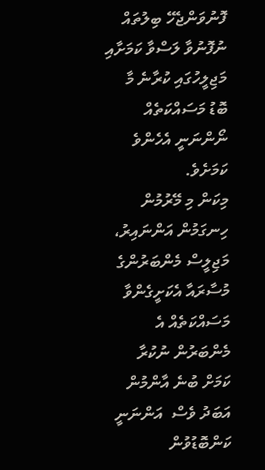ފޮނުވަންޖެހޭ ބިލުތައް ނުފޮނުވާ ލަސްވާ ކަމަށާއި މަޖިލީހުގައި ކުރާނެ މާ ބޮޑު މަސައްކަތެއް ނޯންނަނީ އެހެންވެ ކަމަށެވެ.
މިކަން މި މޭރުމުން ހިނގަމުން އަންނައިރު، މަޖިލީސް މެންބަރުންގެ މުސާރައާ އެކަށީގެންވާ މަސައްކަތެއް އެ މެންބަރުން ނުކުރާ ކަމަށް ބުނެ އާންމުން އަބަދު ވެސް  އަންނަނީ ކަންބޮޑުވުން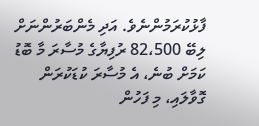ފާޅުކުރަމުންނެވެ. އަދި މެންބަރުންނަށް ލިބޭ 82،500 ރުފިޔާގެ މުސާރަ މާ ބޮޑު ކަމަށް ބުނެ، އެ މުސާރަ ކުޑަކުރަން ގޮވާލައި، މި ފަހުން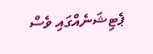ޕެޓިޝަނެއްގައި ވެސް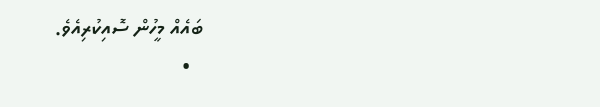ބައެއް މީހުން ސޮއިކުރިއެވެ.
  •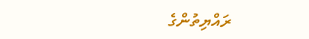ރައްޔިތުންގެ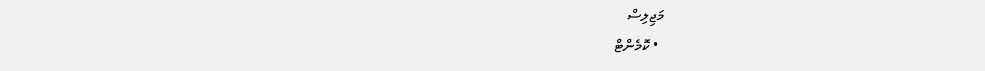މަޖިލިސް
  • ކޮމެންޓް